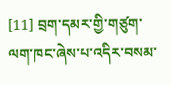[11] བྲག་དམར་གྱི་གཙུག་ལག་ཁང་ཞེས་པ་འདིར་བསམ་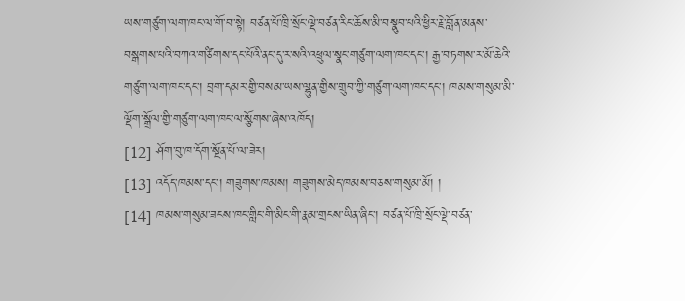ཡས་གཙུག་ལག་ཁང་ལ་གོ་བ་སྟེ། བཙན་པོ་ཁྲི་སྲོང་ལྡེ་བཙན་རིང་ཆོས་མི་བསྣུབ་པའི་ཕྱིར་རྗེ་བློན་མནས་བསྒགས་པའི་བཀའ་གཙིགས་དང་པོའི་ནང་དུ་ར་སའི་འཕྲུལ་སྣང་གཙུག་ལག་ཁང་དང་། རྒྱ་བཏགས་ར་མོ་ཆེའི་གཙུག་ལག་ཁང་དང་། བྲག་དམར་གྱི་བསམ་ཡས་ལྷུན་གྱིས་གྲུབ་ཀྱི་གཙུག་ལག་ཁང་དང་། ཁམས་གསུམ་མི་ལྡོག་སྒྲོལ་གྱི་གཙུག་ལག་ཁང་ལ་སྩོགས་ཞེས་འཁོད།
[12] ཤོག་བུ་ཁ་དོག་སྔོན་པོ་ལ་ཟེར།
[13] འདོད་ཁམས་དང་། གཟུགས་ཁམས། གཟུགས་མེད་ཁམས་བཅས་གསུམ་མོ། །
[14] ཁམས་གསུམ་ཟངས་ཁང་གླིང་གི་མིང་གི་རྣམ་གྲངས་ཡིན་ཞིང་། བཙན་པོ་ཁྲི་སྲོང་ལྡེ་བཙན་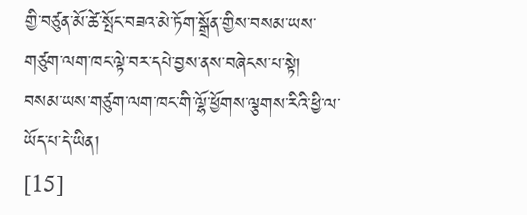གྱི་བཙུན་མོ་ཚེ་སྤོང་བཟའ་མེ་ཏོག་སྒྲོན་གྱིས་བསམ་ཡས་གཙུག་ལག་ཁང་ལྟེ་བར་དཔེ་བྱས་ནས་བཞེངས་པ་སྟེ། བསམ་ཡས་གཙུག་ལག་ཁང་གི་ལྷོ་ཕྱོགས་ལྕགས་རིའི་ཕྱི་ལ་ཡོད་པ་དེ་ཡིན།
[15]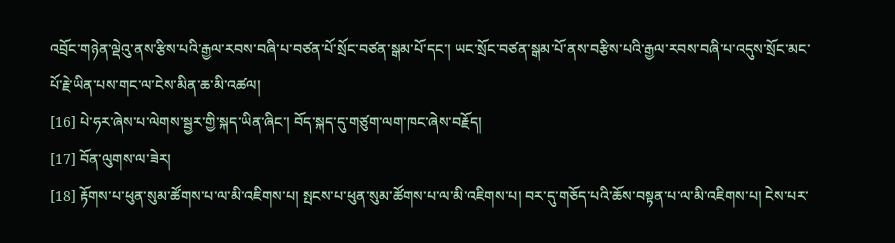འབྲོང་གཉེན་ལྡེའུ་ནས་རྩིས་པའི་རྒྱལ་རབས་བཞི་པ་བཙན་པོ་སྲོང་བཙན་སྒམ་པོ་དང་། ཡང་སྲོང་བཙན་སྒམ་པོ་ནས་བརྩིས་པའི་རྒྱལ་རབས་བཞི་པ་འདུས་སྲོང་མང་པོ་རྗེ་ཡིན་པས་གང་ལ་ངེས་མིན་ཆ་མི་འཚལ།
[16] པེ་ཧར་ཞེས་པ་ལེགས་སྦྱར་གྱི་སྐད་ཡིན་ཞིང་། བོད་སྐད་དུ་གཙུག་ལག་ཁང་ཞེས་བརྗོད།
[17] བོན་ལུགས་ལ་ཟེར།
[18] རྟོགས་པ་ཕུན་སུམ་ཚོགས་པ་ལ་མི་འཇིགས་པ། སྤངས་པ་ཕུན་སུམ་ཚོགས་པ་ལ་མི་འཇིགས་པ། བར་དུ་གཅོད་པའི་ཆོས་བསྟན་པ་ལ་མི་འཇིགས་པ། ངེས་པར་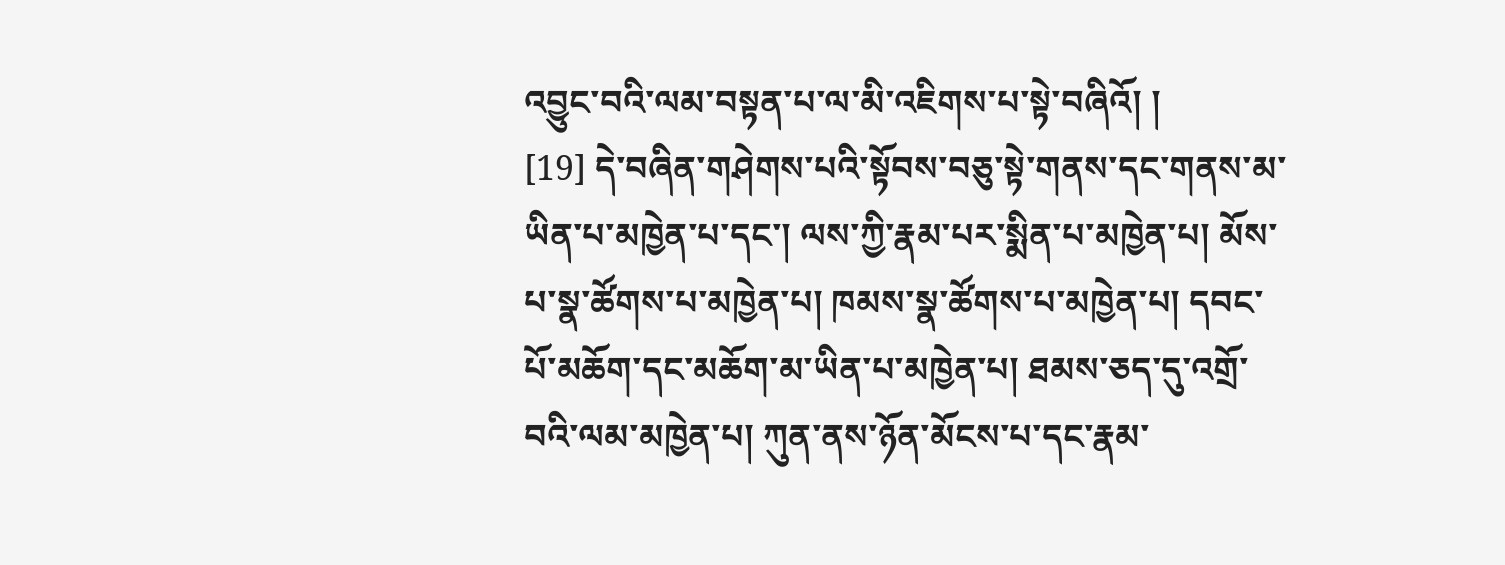འབྱུང་བའི་ལམ་བསྟན་པ་ལ་མི་འཇིགས་པ་སྟེ་བཞིའོ། །
[19] དེ་བཞིན་གཤེགས་པའི་སྟོབས་བཅུ་སྟེ་གནས་དང་གནས་མ་ཡིན་པ་མཁྱེན་པ་དང་། ལས་ཀྱི་རྣམ་པར་སྨིན་པ་མཁྱེན་པ། མོས་པ་སྣ་ཚོགས་པ་མཁྱེན་པ། ཁམས་སྣ་ཚོགས་པ་མཁྱེན་པ། དབང་པོ་མཆོག་དང་མཆོག་མ་ཡིན་པ་མཁྱེན་པ། ཐམས་ཅད་དུ་འགྲོ་བའི་ལམ་མཁྱེན་པ། ཀུན་ནས་ཉོན་མོངས་པ་དང་རྣམ་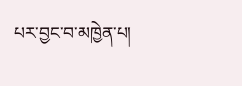པར་བྱང་བ་མཁྱེན་པ།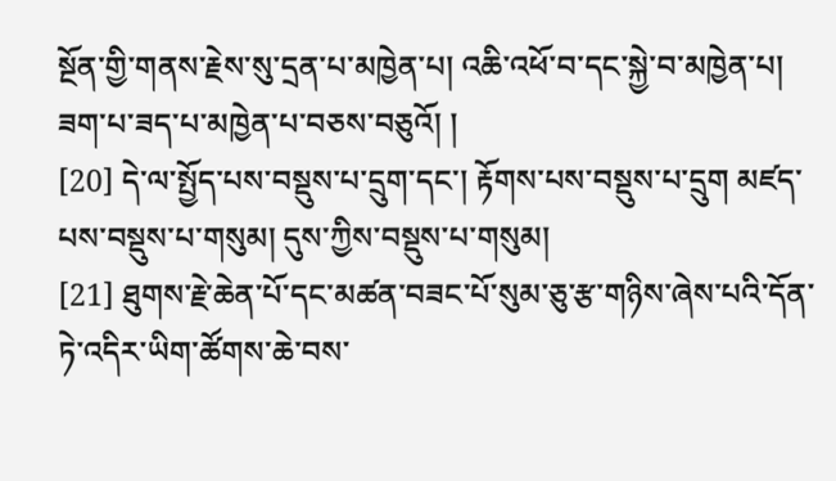སྔོན་གྱི་གནས་རྗེས་སུ་དྲན་པ་མཁྱེན་པ། འཆི་འཕོ་བ་དང་སྐྱེ་བ་མཁྱེན་པ། ཟག་པ་ཟད་པ་མཁྱེན་པ་བཅས་བཅུའོ། །
[20] དེ་ལ་སྤྱོད་པས་བསྡུས་པ་དྲུག་དང་། རྟོགས་པས་བསྡུས་པ་དྲུག མཛད་པས་བསྡུས་པ་གསུམ། དུས་ཀྱིས་བསྡུས་པ་གསུམ།
[21] ཐུགས་རྗེ་ཆེན་པོ་དང་མཚན་བཟང་པོ་སུམ་ཅུ་རྩ་གཉིས་ཞེས་པའི་དོན་ཏེ་འདིར་ཡིག་ཚོགས་ཆེ་བས་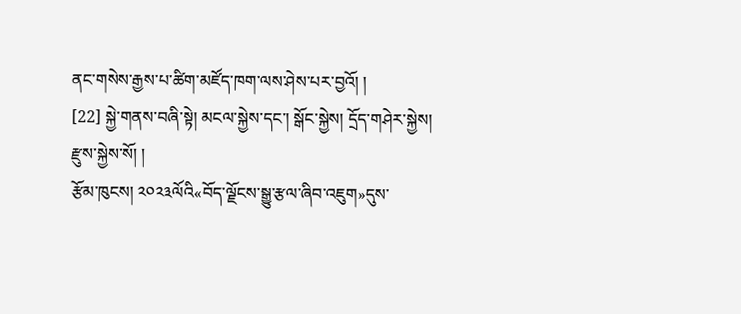ནང་གསེས་རྒྱས་པ་ཚིག་མཛོད་ཁག་ལས་ཤེས་པར་བྱའོ། །
[22] སྐྱེ་གནས་བཞི་སྟེ། མངལ་སྐྱེས་དང་། སྒོང་སྐྱེས། དྲོད་གཤེར་སྐྱེས། རྫུས་སྐྱེས་སོ། །
རྩོམ་ཁུངས། ༢༠༢༣ལོའི«བོད་ལྗོངས་སྒྱུ་རྩལ་ཞིབ་འཇུག»དུས་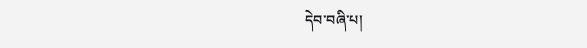དེབ་བཞི་པ།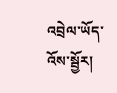འབྲེལ་ཡོད་འོས་སྦྱོར།